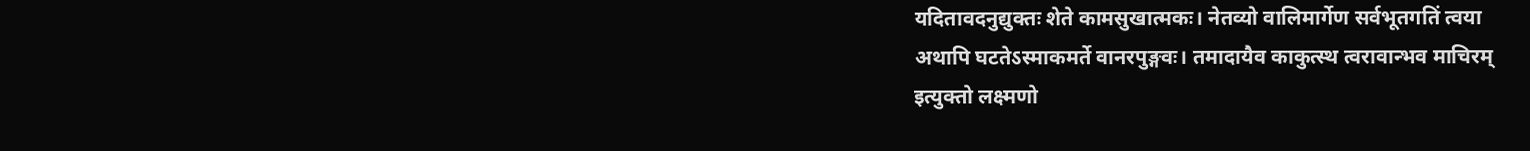यदितावदनुद्युक्तः शेते कामसुखात्मकः। नेतव्यो वालिमार्गेण सर्वभूतगतिं त्वया
अथापि घटतेऽस्माकमर्ते वानरपुङ्गवः। तमादायैव काकुत्स्थ त्वरावान्भव माचिरम्
इत्युक्तो लक्ष्मणो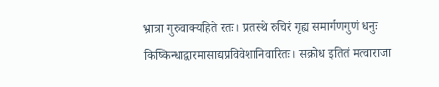भ्रात्रा गुरुवाक्यहिते रतः। प्रतस्थे रुचिरं गृह्य समार्गणगुणं धनुः
किष्किन्धाद्वारमासाद्यप्रविवेशानिवारितः। सक्रोध इतितं मत्वाराजा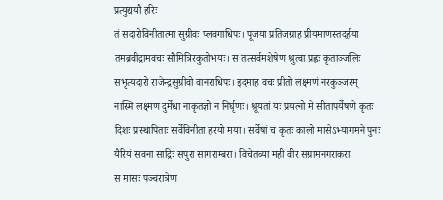प्रत्युद्ययौ हरिः
तं सदारोविनीतात्मा सुग्रीवः प्लवगाधिपः। पूजया प्रतिजग्राह प्रीयमाणस्तदर्हया
तमब्रवीद्रामवचः सौमित्रिरकुतोभयः। स तत्सर्वमशेषेण श्रुत्वा प्रह्वः कृताञ्जलिः
सभृत्यदारो राजेन्द्रसुग्रीवो वानराधिपः। इदमाह वचः प्रीतो लक्ष्मणं नरकुञ्जरम्
नास्मि लक्ष्मण दुर्मेधा नाकृतज्ञो न निर्घृणः। श्रूयतां यः प्रयत्नो मे सीतापर्येषणे कृतः
दिशः प्रस्थापिताः सर्वेविनीता हरयो मया। सर्वेषां च कृतः कालो मासेऽभ्यागमने पुनः
यैरियं सवना साद्रिः सपुरा सागराम्बरा। विचेतव्या मही वीर सग्रामनगराकरा
स मासः पञ्चरात्रेण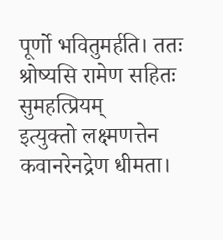पूर्णो भवितुमर्हति। ततः श्रोष्यसि रामेण सहितः सुमहत्प्रियम्
इत्युक्तो लक्ष्मणत्तेन कवानरेनद्रेण धीमता।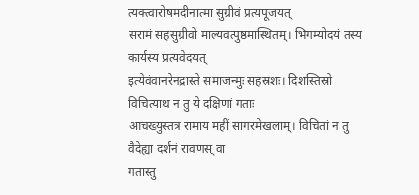त्यक्त्वारोषमदीनात्मा सुग्रीवं प्रत्यपूजयत्
सरामं सहसुग्रीवो माल्यवत्पुष्ठमास्थितम्। भिगम्योदयं तस्य कार्यस्य प्रत्यवेदयत्
इत्येवंवानरेनद्रास्ते समाजन्मुः सहस्रशः। दिशस्तिस्रो विचित्याथ न तु ये दक्षिणां गताः
आचख्युस्तत्र रामाय महीं सागरमेखलाम्। विचितां न तु वैदेह्या दर्शनं रावणस् वा
गतास्तु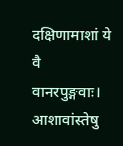दक्षिणामाशां ये वै वानरपुङ्गवाः। आशावांस्तेषु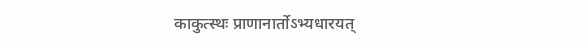काकुत्स्थः प्राणानार्तोऽभ्यधारयत्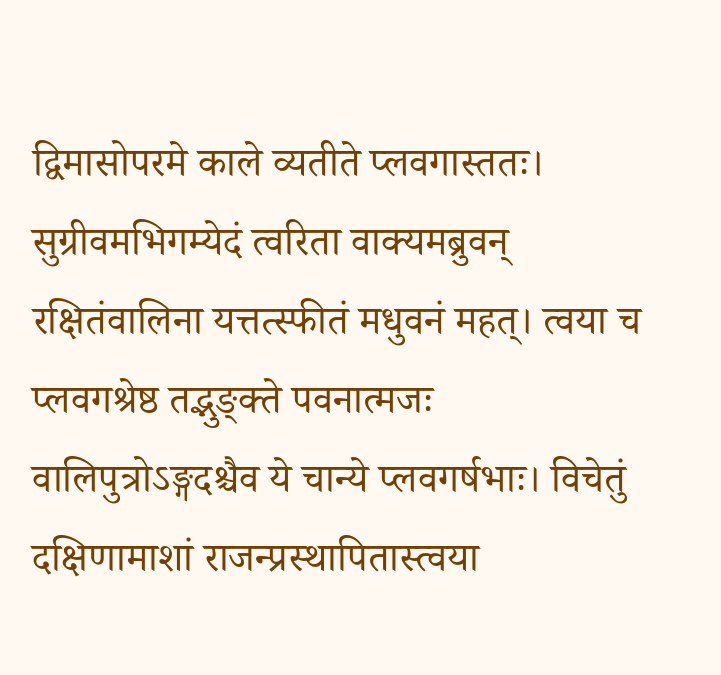द्विमासोपरमे काले व्यतीते प्लवगास्ततः। सुग्रीवमभिगम्येदं त्वरिता वाक्यमब्रुवन्
रक्षितंवालिना यत्तत्स्फीतं मधुवनं महत्। त्वया च प्लवगश्रेष्ठ तद्भुङ्क्ते पवनात्मजः
वालिपुत्रोऽङ्गदश्चैव ये चान्ये प्लवगर्षभाः। विचेतुं दक्षिणामाशां राजन्प्रस्थापितास्त्वया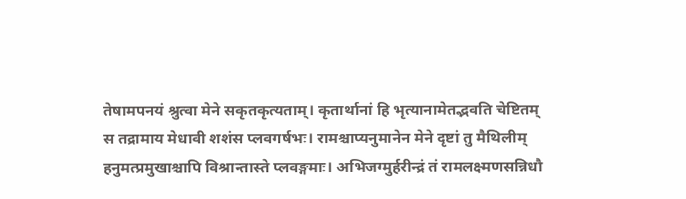तेषामपनयं श्रुत्वा मेने सकृतकृत्यताम्। कृतार्थानां हि भृत्यानामेतद्भवति चेष्टितम्
स तद्रामाय मेधावी शशंस प्लवगर्षभः। रामश्चाप्यनुमानेन मेने दृष्टां तु मैथिलीम्
हनुमत्प्रमुखाश्चापि विश्रान्तास्ते प्लवङ्गमाः। अभिजग्मुर्हरीन्द्रं तं रामलक्ष्मणसन्निधौ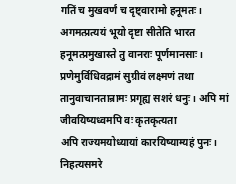गतिं च मुखवर्णं च दृष्ट्वारामो हनूमतः। अगमत्प्रत्ययं भूयो दृष्टा सीतेति भारत
हनूमत्प्रमुखास्ते तु वानराः पूर्णमानसाः। प्रणेमुर्विधिवद्रामं सुग्रीवं लक्ष्मणं तथा
तानुवाचानतान्रामः प्रगृह्य सशरं धनुः। अपि मां जीवयिष्यध्वमपि वः कृतकृत्यता
अपि राज्यमयोध्यायां कारयिष्याम्यहं पुनः। निहत्यसमरे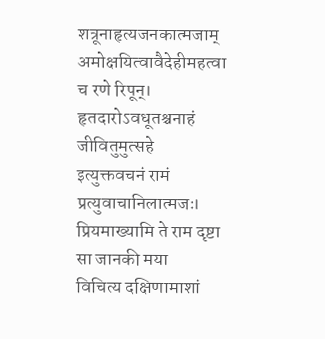शत्रूनाहृत्यजनकात्मजाम्
अमोक्षयित्वावैदेहीमहत्वा च रणे रिपून्। हृतदारोऽवधूतश्चनाहं जीवितुमुत्सहे
इत्युक्तवचनं रामं प्रत्युवाचानिलात्मजः। प्रियमाख्यामि ते राम दृष्टा सा जानकी मया
विचित्य दक्षिणामाशां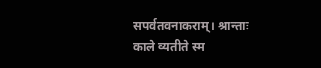सपर्वतवनाकराम्। श्रान्ताः काले व्यतीते स्म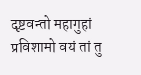दृष्टवन्तो महागुहां
प्रविशामो वयं तां तु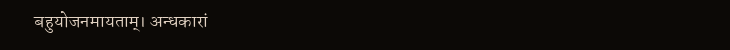बहुयोजनमायताम्। अन्धकारां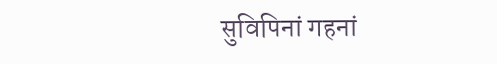सुविपिनां गहनां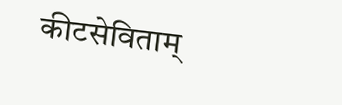कीटसेविताम्